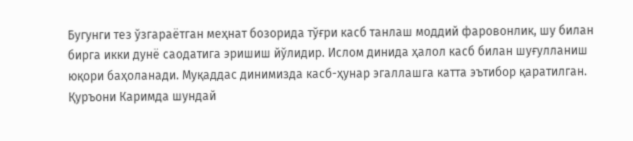Бугунги тез ўзгараётган меҳнат бозорида тўғри касб танлаш моддий фаровонлик, шу билан бирга икки дунё саодатига эришиш йўлидир. Ислом динида ҳалол касб билан шуғулланиш юқори баҳоланади. Муқаддас динимизда касб-ҳунар эгаллашга катта эътибор қаратилган.
Қуръони Каримда шундай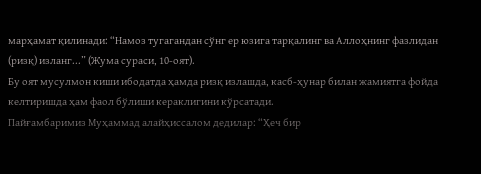марҳамат қилинади: “Намоз тугагандан сўнг ер юзига тарқалинг ва Аллоҳнинг фазлидан (ризқ) изланг...” (Жума сураси, 10-оят).
Бу оят мусулмон киши ибодатда ҳамда ризқ излашда, касб-ҳунар билан жамиятга фойда келтиришда ҳам фаол бўлиши кераклигини кўрсатади.
Пайғамбаримиз Муҳаммад алайҳиссалом дедилар: “Ҳеч бир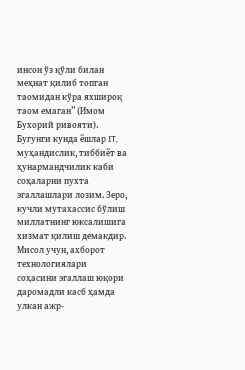инсон ўз қўли билан меҳнат қилиб топган таомидан кўра яхшироқ таом емаган” (Имом Бухорий ривояти).
Бугунги кунда ёшлар IT, муҳандислик, тиббиёт ва ҳунармандчилик каби соҳаларни пухта эгаллашлари лозим. Зеро, кучли мутахассис бўлиш миллатнинг юксалишига хизмат қилиш демакдир.
Мисол учун, ахборот технологиялари соҳасини эгаллаш юқори даромадли касб ҳамда улкан ажр-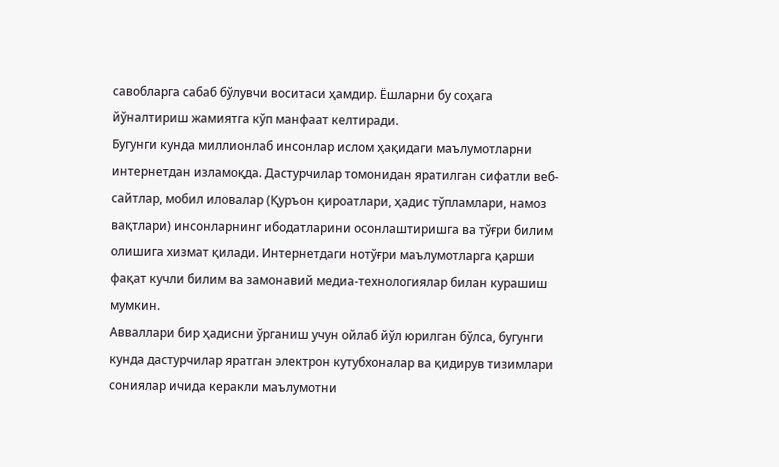савобларга сабаб бўлувчи воситаси ҳамдир. Ёшларни бу соҳага йўналтириш жамиятга кўп манфаат келтиради.
Бугунги кунда миллионлаб инсонлар ислом ҳақидаги маълумотларни интернетдан изламоқда. Дастурчилар томонидан яратилган сифатли веб-сайтлар, мобил иловалар (Қуръон қироатлари, ҳадис тўпламлари, намоз вақтлари) инсонларнинг ибодатларини осонлаштиришга ва тўғри билим олишига хизмат қилади. Интернетдаги нотўғри маълумотларга қарши фақат кучли билим ва замонавий медиа-технологиялар билан курашиш мумкин.
Авваллари бир ҳадисни ўрганиш учун ойлаб йўл юрилган бўлса, бугунги кунда дастурчилар яратган электрон кутубхоналар ва қидирув тизимлари сониялар ичида керакли маълумотни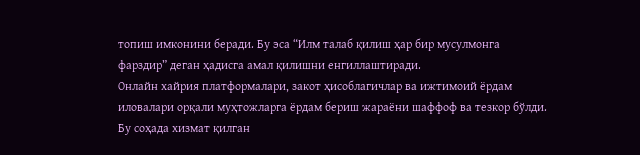топиш имконини беради. Бу эса “Илм талаб қилиш ҳар бир мусулмонга фарздир” деган ҳадисга амал қилишни енгиллаштиради.
Онлайн хайрия платформалари, закот ҳисоблагичлар ва ижтимоий ёрдам иловалари орқали муҳтожларга ёрдам бериш жараёни шаффоф ва тезкор бўлди. Бу соҳада хизмат қилган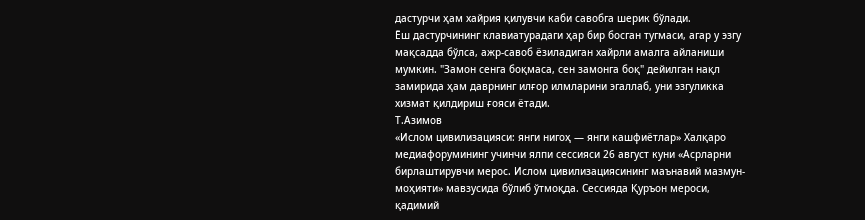дастурчи ҳам хайрия қилувчи каби савобга шерик бўлади.
Ёш дастурчининг клавиатурадаги ҳар бир босган тугмаси, агар у эзгу мақсадда бўлса, ажр-савоб ёзиладиган хайрли амалга айланиши мумкин. "Замон сенга боқмаса, сен замонга боқ" дейилган нақл замирида ҳам даврнинг илғор илмларини эгаллаб, уни эзгуликка хизмат қилдириш ғояси ётади.
Т.Азимов
«Ислом цивилизацияси: янги нигоҳ — янги кашфиётлар» Халқаро медиафорумининг учинчи ялпи сессияси 26 август куни «Асрларни бирлаштирувчи мерос. Ислом цивилизациясининг маънавий мазмун-моҳияти» мавзусида бўлиб ўтмоқда. Сессияда Қуръон мероси, қадимий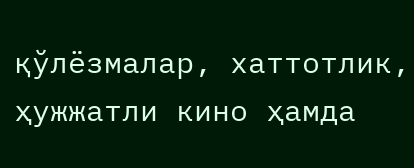қўлёзмалар, хаттотлик, ҳужжатли кино ҳамда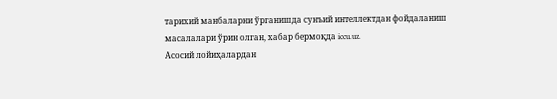тарихий манбаларни ўрганишда сунъий интеллектдан фойдаланиш масалалари ўрин олган, хабар бермоқда iccu.uz.
Асосий лойиҳалардан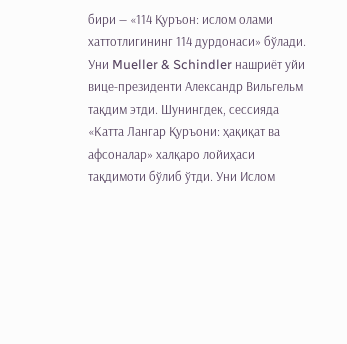бири — «114 Қуръон: ислом олами хаттотлигининг 114 дурдонаси» бўлади. Уни Mueller & Schindler нашриёт уйи вице-президенти Александр Вильгельм тақдим этди. Шунингдек, сессияда «Катта Лангар Қуръони: ҳақиқат ва афсоналар» халқаро лойиҳаси тақдимоти бўлиб ўтди. Уни Ислом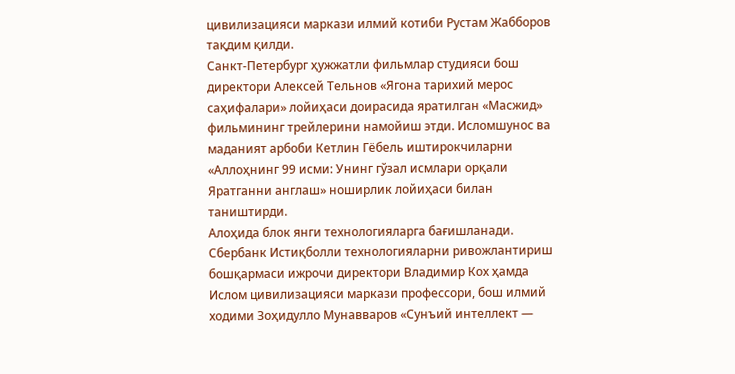цивилизацияси маркази илмий котиби Рустам Жабборов тақдим қилди.
Санкт-Петербург ҳужжатли фильмлар студияси бош директори Алексей Тельнов «Ягона тарихий мерос саҳифалари» лойиҳаси доирасида яратилган «Масжид» фильмининг трейлерини намойиш этди. Исломшунос ва маданият арбоби Кетлин Гёбель иштирокчиларни «Аллоҳнинг 99 исми: Унинг гўзал исмлари орқали Яратганни англаш» ноширлик лойиҳаси билан таништирди.
Алоҳида блок янги технологияларга бағишланади. Сбербанк Истиқболли технологияларни ривожлантириш бошқармаси ижрочи директори Владимир Кох ҳамда Ислом цивилизацияси маркази профессори, бош илмий ходими Зоҳидулло Мунавваров «Сунъий интеллект —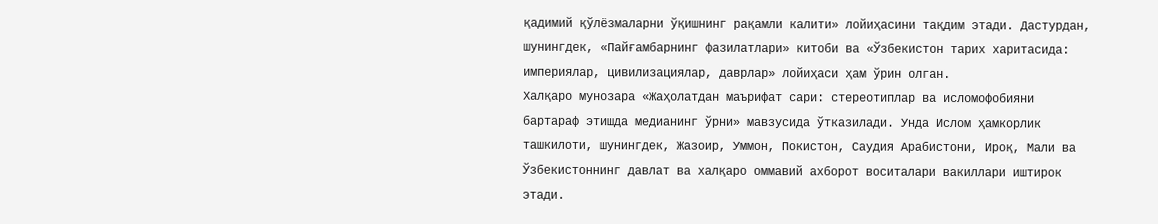қадимий қўлёзмаларни ўқишнинг рақамли калити» лойиҳасини тақдим этади. Дастурдан, шунингдек, «Пайғамбарнинг фазилатлари» китоби ва «Ўзбекистон тарих харитасида: империялар, цивилизациялар, даврлар» лойиҳаси ҳам ўрин олган.
Халқаро мунозара «Жаҳолатдан маърифат сари: стереотиплар ва исломофобияни бартараф этишда медианинг ўрни» мавзусида ўтказилади. Унда Ислом ҳамкорлик ташкилоти, шунингдек, Жазоир, Уммон, Покистон, Саудия Арабистони, Ироқ, Мали ва Ўзбекистоннинг давлат ва халқаро оммавий ахборот воситалари вакиллари иштирок этади.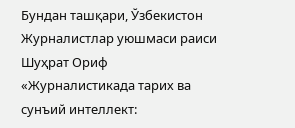Бундан ташқари, Ўзбекистон Журналистлар уюшмаси раиси Шуҳрат Ориф «Журналистикада тарих ва сунъий интеллект: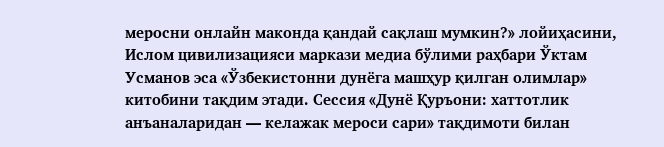меросни онлайн маконда қандай сақлаш мумкин?» лойиҳасини, Ислом цивилизацияси маркази медиа бўлими раҳбари Ўктам Усманов эса «Ўзбекистонни дунёга машҳур қилган олимлар» китобини тақдим этади. Сессия «Дунё Қуръони: хаттотлик анъаналаридан — келажак мероси сари» тақдимоти билан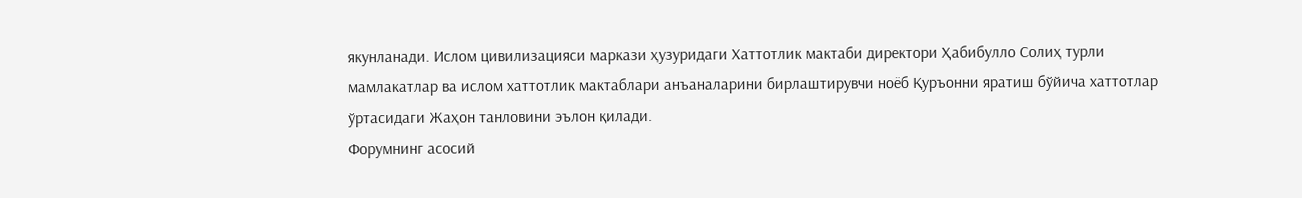якунланади. Ислом цивилизацияси маркази ҳузуридаги Хаттотлик мактаби директори Ҳабибулло Солиҳ турли мамлакатлар ва ислом хаттотлик мактаблари анъаналарини бирлаштирувчи ноёб Қуръонни яратиш бўйича хаттотлар ўртасидаги Жаҳон танловини эълон қилади.
Форумнинг асосий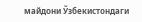майдони Ўзбекистондаги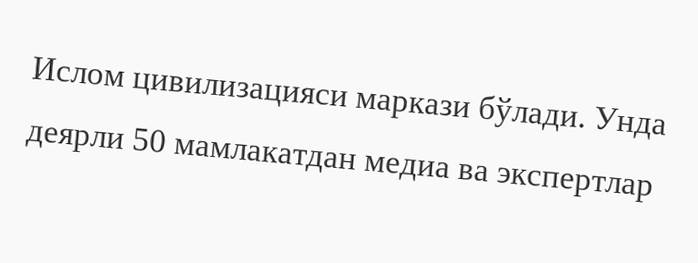Ислом цивилизацияси маркази бўлади. Унда деярли 50 мамлакатдан медиа ва экспертлар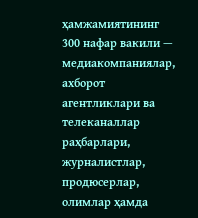ҳамжамиятининг 300 нафар вакили — медиакомпаниялар, ахборот агентликлари ва телеканаллар раҳбарлари, журналистлар, продюсерлар, олимлар ҳамда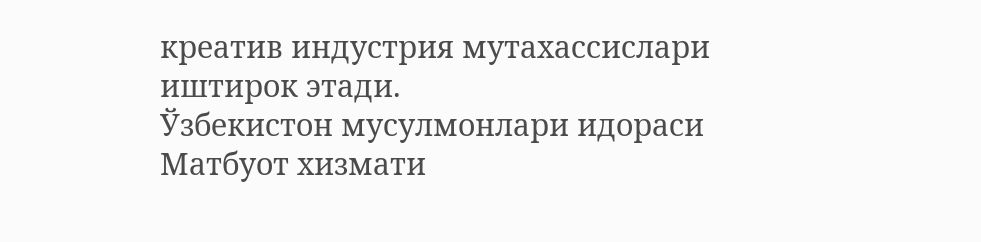креатив индустрия мутахассислари иштирок этади.
Ўзбекистон мусулмонлари идораси Матбуот хизмати